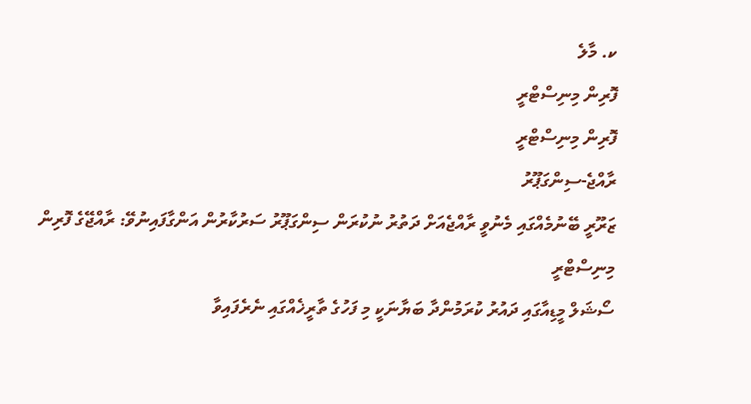ކ. މާލެ
ފޮރިން މިނިސްޓްރީ
ފޮރިން މިނިސްޓްރީ
ރާއްޖެ-ސިންގަޕޫރު
ޒަރޫރީ ބޭނުމެއްގައި މެނުވީ ރާއްޖެއަށް ދަތުރު ނުކުރަން ސިންގަޕޫރު ސަރުކާރުން އަންގާފައިނުވޭ: ރާއްޖޭގެ ފޮރިން މިނިސްޓްރީ
ސޯޝަލް މީޑިއާގައި ދައުރު ކުރަމުންދާ ބަޔާނަކީ މި ފަހުގެ ތާރީޚެއްގައި ނެރެފައިވާ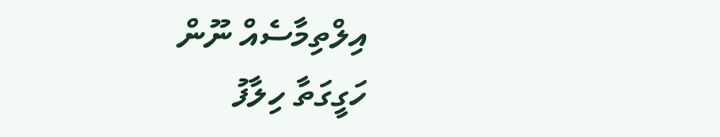އިލްތިމާސެއް ނޫން
ހަގީގަތާ ހިލާފު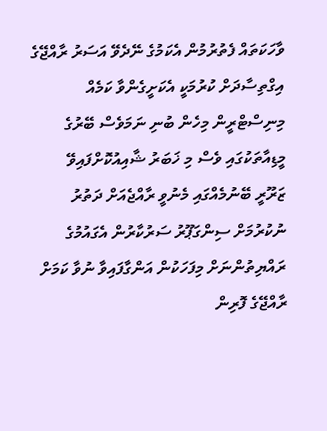ވާހަކަތައް ފެތުރުމުން އެކަމުގެ ނޭދެވޭ އަސަރު ރާއްޖޭގެ އިގްތިސާދަށް ކުރުމަކީ އެކަށީގެންވާ ކަމެއް
މިނިސްޓްރީން މިހެން ބުނި ނަމަވެސް ބޭރުގެ މީޑިއާތަކުގައި ވެސް މި ޚަބަރު ޝާއިއުކޮށްފައިވޭ
ޒަރޫރީ ބޭނުމެއްގައި މެނުވީ ރާއްޖެއަށް ދަތުރު ނުކުރުމަށް ސިންގަޕޫރު ސަރުކާރުން އެގައުމުގެ ރައްޔިތުންނަށް މިފަހަކުން އަންގާފައިވާ ނުވާ ކަމަށް ރާއްޖޭގެ ފޮރިން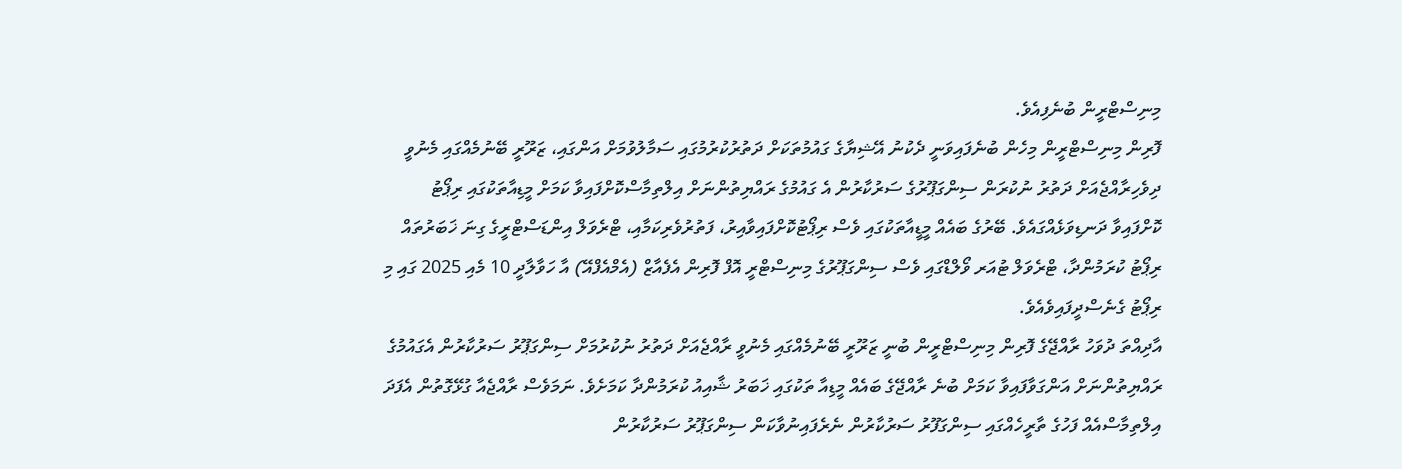މިނިސްޓްރީން ބުނެފިއެވެ.
ފޮރިން މިނިސްޓްރީން މިހެން ބުނެފައިވަނީ ދެކުނު އޭޝިޔާގެ ގައުމުތަކަށް ދަތުރުކުރުމުގައި ސަމާލުވުމަށް އަންގައި، ޒަރޫރީ ބޭނުމެއްގައި މެނުވީ ދިވެހިރާއްޖެއަށް ދަތުރު ނުކުރަން ސިންގަޕޫރުގެ ސަރުކާރުން އެ ގައުމުގެ ރައްޔިތުންނަށް އިލްތިމާސްކޮށްފައިވާ ކަމަށް މީޑިއާތަކުގައި ރިޕޯޓު ކޮށްފައިވާ ދަނޑިވަޅެއްގައެވެ. ބޭރުގެ ބައެއް މީޑީއާތަކުގައި ވެސް ރިޕޯޓުކޮށްފައިވާއިރު، ފަތުރުވެރިކަމާއި، ޓްރެވަލް އިންޑަސްޓްރީގެ ގިނަ ޚަބަރުތައް ރިޕޯޓު ކުރަމުންދާ، ޓްރެވަލް ޓުއަރ ވޯލްޑްގައި ވެސް ސިންގަޕޫރުގެ މިނިސްޓްރީ އޮފް ފޮރިން އެފެއާޒް (އެމްއެފްއޭ) އާ ހަވާލާދީ 10 މެއި 2025 ގައި މި ރިޕޯޓު ގެނެސްދީފައިވެއެވެ.
އާދިއްތަ ދުވަހު ރާއްޖޭގެ ފޮރިން މިނިސްޓްރީން ބުނީ ޒަރޫރީ ބޭނުމެއްގައި މެނުވީ ރާއްޖެއަށް ދަތުރު ނުކުރުމަށް ސިންގަޕޫރު ސަރުކާރުން އެގައުމުގެ ރައްޔިތުންނަށް އަންގަވާފައިވާ ކަމަށް ބުނެ ރާއްޖޭގެ ބައެއް މީޑިއާ ތަކުގައި ޚަބަރު ޝާއިއު ކުރަމުންދާ ކަމަށެވެ. ނަމަވެސް ރާއްޖެއާ ގުޅޭގޮތުން އެފަދަ އިލްތިމާސްއެއް ފަހުގެ ތާރީހެއްގައި ސިންގަފޫރު ސަރުކާރުން ނެރެފައިނުވާކަން ސިންގަޕޫރު ސަރުކާރުން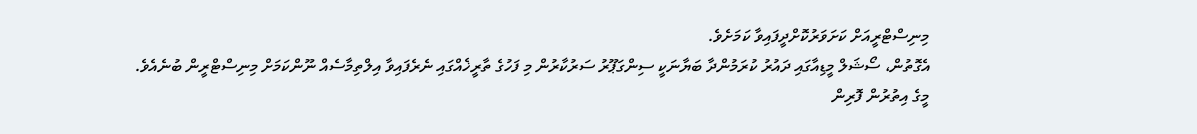މިނިސްޓްރީއަށް ކަށަވަރުކޮށްދީފައިވާ ކަމަށެވެ.
އެގޮތުން، ސޯޝަލް މީޑިއާގައި ދައުރު ކުރަމުންދާ ބަޔާނަކީ ސިންގަޕޫރު ސަރުކާރުން މި ފަހުގެ ތާރީޚެއްގައި ނެރެފައިވާ އިލްތިމާސެއް ނޫންކަމަށް މިނިސްޓްރީން ބުނެއެވެ.
މީގެ އިތުރުން ފޮރިން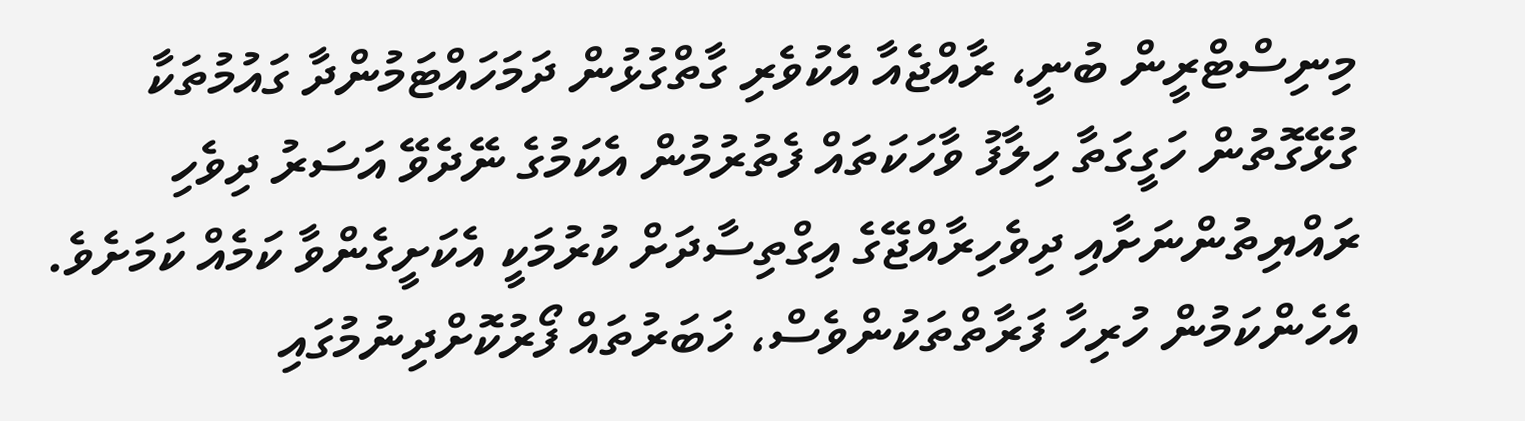މިނިސްޓްރީން ބުނީ، ރާއްޖެއާ އެކުވެރި ގާތްގުޅުން ދަމަހައްޓަމުންދާ ގައުމުތަކާ ގުޅޭގޮތުން ހަގީގަތާ ހިލާފު ވާހަކަތައް ފެތުރުމުން އެކަމުގެ ނޭދެވޭ އަސަރު ދިވެހި ރައްޔިތުންނަށާއި ދިވެހިރާއްޖޭގެ އިގްތިސާދަށް ކުރުމަކީ އެކަށީގެންވާ ކަމެއް ކަމަށެވެ.
އެހެންކަމުން ހުރިހާ ފަރާތްތަކުންވެސް، ޚަބަރުތައް ފޯރުކޮށްދިނުމުގައި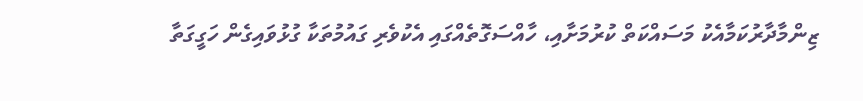ޒިންމާދާރުކަމާއެކު މަސައްކަތް ކުރުމަށާއި، ހާއްސަގޮތެއްގައި އެކުވެރި ގައުމުތަކާ ގުޅުވައިގެން ހަގީގަތާ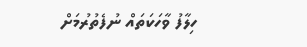ހިލާފު ވާހަކަތައް ނުފެތުރުމަށް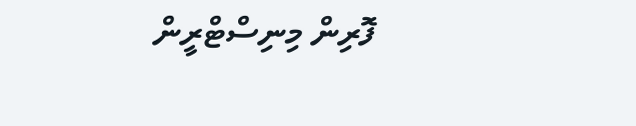ފޮރިން މިނިސްޓްރީން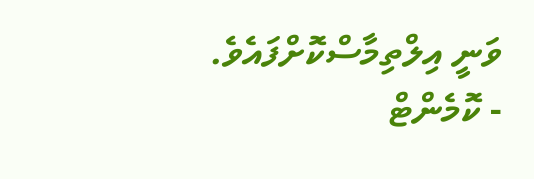ވަނީ އިލްތިމާސްކޮށްފައެވެ.
- ކޮމެންޓް